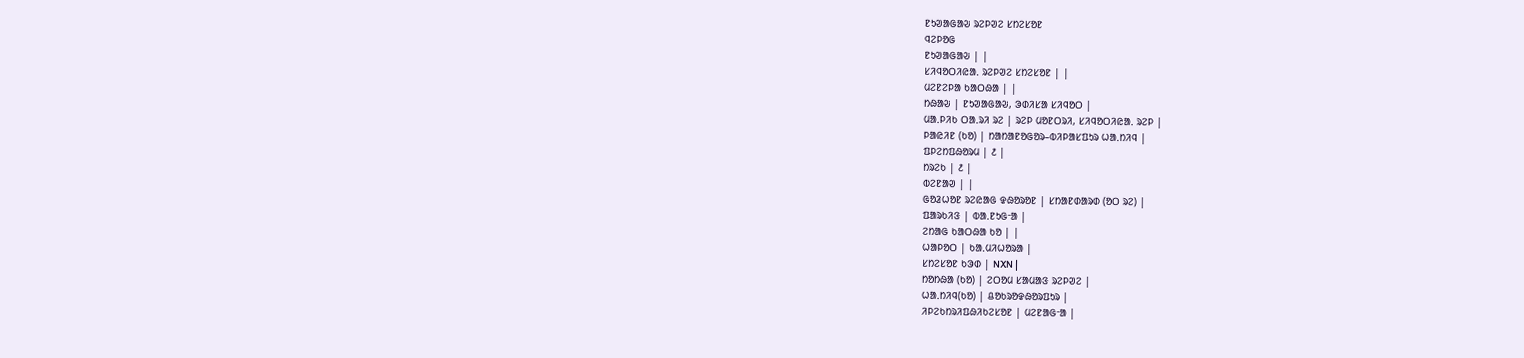ᱱᱩᱣᱟᱜᱟᱶ ᱨᱮᱞᱣᱮ ᱥᱴᱮᱥᱚᱱ
ᱧᱮᱞᱚᱜ
ᱱᱩᱣᱟᱜᱟᱶ | |
ᱥᱤᱧᱚᱛᱤᱭᱟᱹ ᱨᱮᱞᱣᱮ ᱥᱴᱮᱥᱚᱱ | |
ᱢᱮᱱᱮᱞᱟ ᱠᱟᱛᱷᱟ | |
ᱴᱷᱟᱶ | ᱱᱩᱣᱟᱜᱟᱶ, ᱳᱰᱤᱥᱟ ᱥᱤᱧᱚᱛ |
ᱢᱟᱹᱞᱤᱠ ᱛᱟᱹᱨᱤ ᱨᱮ | ᱨᱮᱞ ᱢᱚᱱᱛᱨᱤ, ᱥᱤᱧᱚᱛᱤᱭᱟᱹ ᱨᱮᱞ |
ᱞᱟᱭᱤᱱ (ᱠᱚ) | ᱴᱟᱴᱟᱱᱚᱜᱚᱨ–ᱵᱤᱞᱟᱥᱯᱩᱨ ᱦᱟᱹᱴᱤᱧ |
ᱯᱞᱮᱴᱯᱷᱚᱨᱢ | ᱒ |
ᱴᱨᱮᱠ | ᱒ |
ᱵᱮᱱᱟᱣ | |
ᱜᱚᱲᱦᱚᱱ ᱨᱮᱭᱟᱜ ᱫᱷᱚᱨᱚᱱ | ᱥᱴᱟᱱᱰᱟᱨᱰ (ᱚᱛ ᱨᱮ) |
ᱯᱟᱨᱠᱤᱝ | ᱵᱟᱹᱱᱩᱜᱼᱟ |
ᱮᱴᱟᱜ ᱠᱟᱛᱷᱟ ᱠᱚ | |
ᱦᱟᱞᱚᱛ | ᱠᱟᱹᱢᱤᱦᱚᱨᱟ |
ᱥᱴᱮᱥᱚᱱ ᱠᱳᱰ | NXN |
ᱴᱚᱴᱷᱟ (ᱠᱚ) | ᱮᱛᱚᱢ ᱥᱟᱢᱟᱝ ᱨᱮᱞᱣᱮ |
ᱦᱟᱹᱴᱤᱧ(ᱠᱚ) | ᱪᱚᱠᱨᱚᱫᱷᱚᱨᱯᱩᱨ |
ᱤᱞᱮᱠᱴᱨᱤᱯᱷᱤᱠᱮᱥᱚᱱ | ᱢᱮᱱᱟᱜᱼᱟ |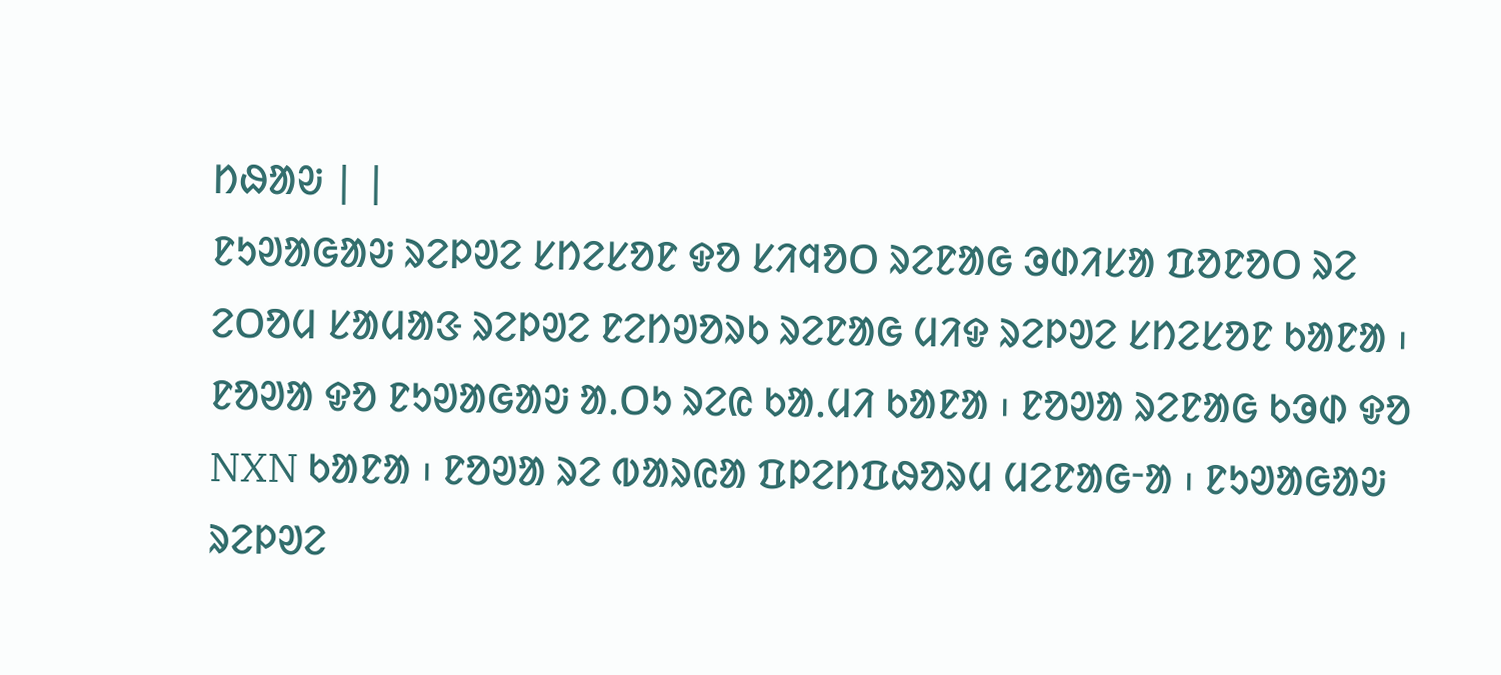ᱴᱷᱟᱶ | |
ᱱᱩᱣᱟᱜᱟᱶ ᱨᱮᱞᱣᱮ ᱥᱴᱮᱥᱚᱱ ᱫᱚ ᱥᱤᱧᱚᱛ ᱨᱮᱱᱟᱜ ᱳᱰᱤᱥᱟ ᱯᱚᱱᱚᱛ ᱨᱮ ᱮᱛᱚᱢ ᱥᱟᱢᱟᱝ ᱨᱮᱞᱣᱮ ᱱᱮᱴᱣᱚᱨᱠ ᱨᱮᱱᱟᱜ ᱢᱤᱫ ᱨᱮᱞᱣᱮ ᱥᱴᱮᱥᱚᱱ ᱠᱟᱱᱟ ᱾ ᱱᱚᱣᱟ ᱫᱚ ᱱᱩᱣᱟᱜᱟᱶ ᱟᱹᱛᱩ ᱨᱮᱭ ᱠᱟᱹᱢᱤ ᱠᱟᱱᱟ ᱾ ᱱᱚᱣᱟ ᱨᱮᱱᱟᱜ ᱠᱳᱰ ᱫᱚ NXN ᱠᱟᱱᱟ ᱾ ᱱᱚᱣᱟ ᱨᱮ ᱵᱟᱨᱭᱟ ᱯᱞᱮᱴᱯᱷᱚᱨᱢ ᱢᱮᱱᱟᱜᱼᱟ ᱾ ᱱᱩᱣᱟᱜᱟᱶ ᱨᱮᱞᱣᱮ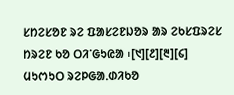ᱥᱴᱮᱥᱚᱱ ᱨᱮ ᱯᱟᱥᱮᱱᱡᱚᱨ ᱟᱨ ᱮᱠᱥᱯᱨᱮᱥ ᱴᱨᱮᱱ ᱠᱚ ᱛᱤᱸᱜᱩᱭᱟ ᱾[᱑][᱒][᱓][᱔]
ᱢᱩᱬᱩᱛ ᱨᱮᱞᱜᱟᱹᱰᱤᱠᱚ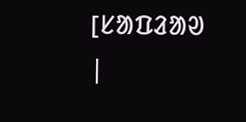[ᱥᱟᱯᱲᱟᱣ |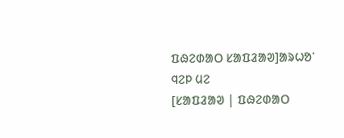ᱯᱷᱮᱰᱟᱛ ᱥᱟᱯᱲᱟᱣ]ᱟᱨᱦᱚᱸ ᱧᱮᱞ ᱢᱮ
[ᱥᱟᱯᱲᱟᱣ | ᱯᱷᱮᱰᱟᱛ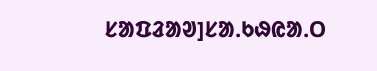ᱥᱟᱯᱲᱟᱣ]ᱥᱟᱹᱠᱷᱭᱟᱹᱛ